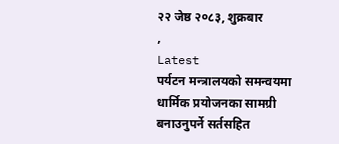२२ जेष्ठ २०८३, शुक्रबार
,
Latest
पर्यटन मन्त्रालयको समन्वयमा धार्मिक प्रयोजनका सामग्री बनाउनुपर्ने सर्तसहित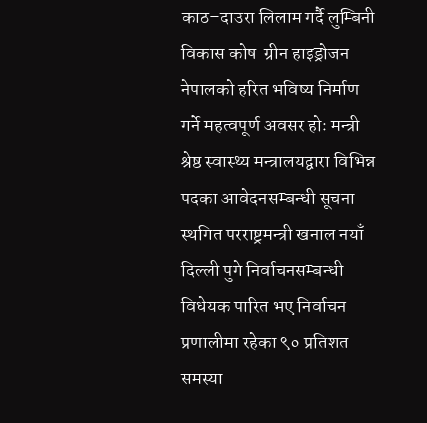काठ–दाउरा लिलाम गर्दै लुम्बिनी विकास कोष  ग्रीन हाइड्रोजन नेपालको हरित भविष्य निर्माण गर्ने महत्वपूर्ण अवसर होः मन्त्री श्रेष्ठ स्वास्थ्य मन्त्रालयद्वारा विभिन्न पदका आवेदनसम्बन्धी सूचना स्थगित परराष्ट्रमन्त्री खनाल नयाँ दिल्ली पुगे निर्वाचनसम्बन्धी विधेयक पारित भए निर्वाचन प्रणालीमा रहेका ९० प्रतिशत समस्या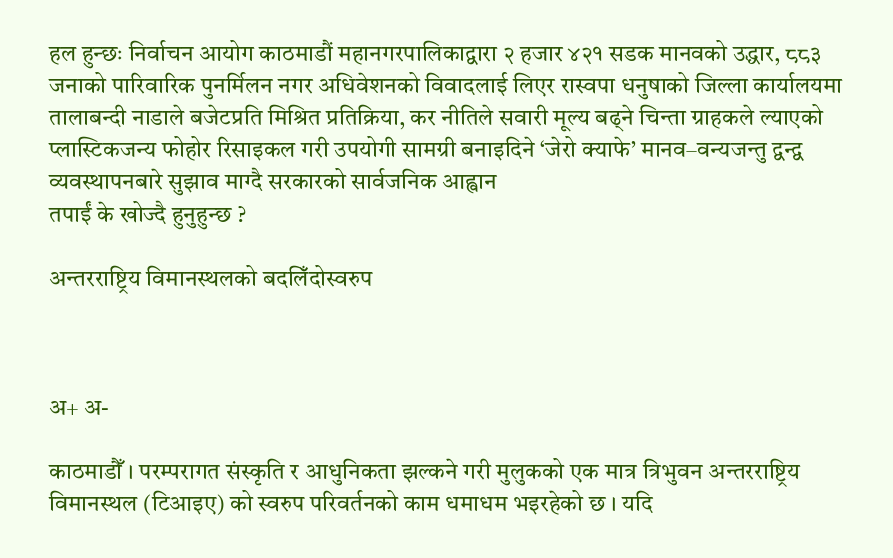हल हुन्छः निर्वाचन आयोग काठमाडौं महानगरपालिकाद्वारा २ हजार ४२१ सडक मानवको उद्धार, ८८३ जनाको पारिवारिक पुनर्मिलन नगर अधिवेशनको विवादलाई लिएर रास्वपा धनुषाको जिल्ला कार्यालयमा तालाबन्दी नाडाले बजेटप्रति मिश्रित प्रतिक्रिया, कर नीतिले सवारी मूल्य बढ्ने चिन्ता ग्राहकले ल्याएको प्लास्टिकजन्य फोहोर रिसाइकल गरी उपयोगी सामग्री बनाइदिने ‘जेरो क्याफे’ मानव–वन्यजन्तु द्वन्द्व व्यवस्थापनबारे सुझाव माग्दै सरकारको सार्वजनिक आह्वान
तपाईं के खोज्दै हुनुहुन्छ ?

अन्तरराष्ट्रिय विमानस्थलको बदलिँदोस्वरुप



अ+ अ-

काठमाडौँ । परम्परागत संस्कृति र आधुनिकता झल्कने गरी मुलुकको एक मात्र त्रिभुवन अन्तरराष्ट्रिय विमानस्थल (टिआइए) को स्वरुप परिवर्तनको काम धमाधम भइरहेको छ । यदि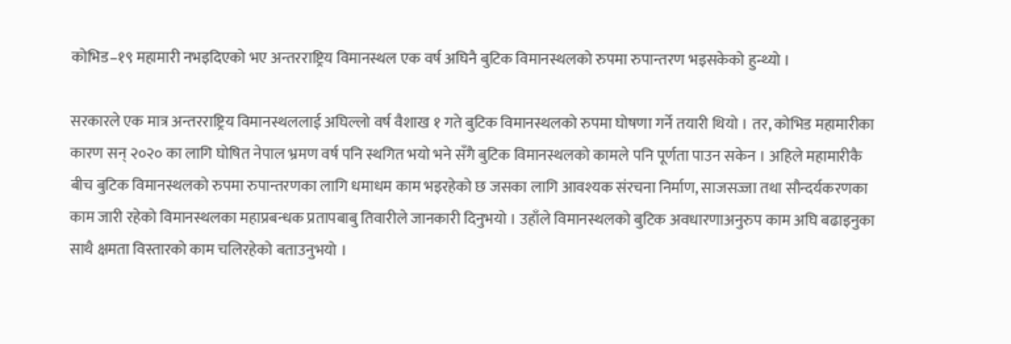कोभिड–१९ महामारी नभइदिएको भए अन्तरराष्ट्रिय विमानस्थल एक वर्ष अघिनै बुटिक विमानस्थलको रुपमा रुपान्तरण भइसकेको हुन्थ्यो ।

सरकारले एक मात्र अन्तरराष्ट्रिय विमानस्थललाई अघिल्लो वर्ष वैशाख १ गते बुटिक विमानस्थलको रुपमा घोषणा गर्ने तयारी थियो । तर, कोभिड महामारीका कारण सन् २०२० का लागि घोषित नेपाल भ्रमण वर्ष पनि स्थगित भयो भने सँगै बुटिक विमानस्थलको कामले पनि पूर्णता पाउन सकेन । अहिले महामारीकै बीच बुटिक विमानस्थलको रुपमा रुपान्तरणका लागि धमाधम काम भइरहेको छ जसका लागि आवश्यक संरचना निर्माण, साजसज्जा तथा सौन्दर्यकरणका काम जारी रहेको विमानस्थलका महाप्रबन्धक प्रतापबाबु तिवारीले जानकारी दिनुभयो । उहाँले विमानस्थलको बुटिक अवधारणाअनुरुप काम अघि बढाइनुका साथै क्षमता विस्तारको काम चलिरहेको बताउनुभयो ।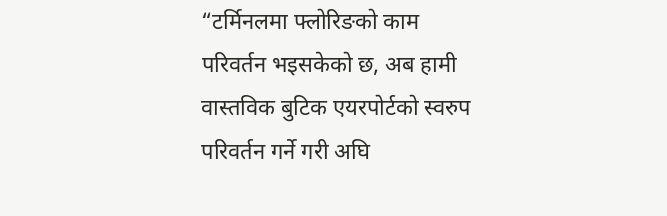“टर्मिनलमा फ्लोरिङको काम परिवर्तन भइसकेको छ, अब हामी वास्तविक बुटिक एयरपोर्टको स्वरुप परिवर्तन गर्ने गरी अघि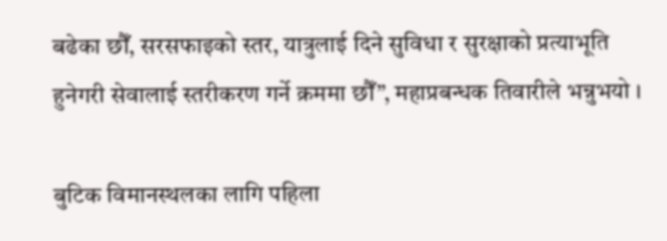बढेका छौँ, सरसफाइको स्तर, यात्रुलाई दिने सुविधा र सुरक्षाको प्रत्याभूति हुनेगरी सेवालाई स्तरीकरण गर्ने क्रममा छौँ”, महाप्रबन्धक तिवारीले भन्नुभयो ।

बुटिक विमानस्थलका लागि पहिला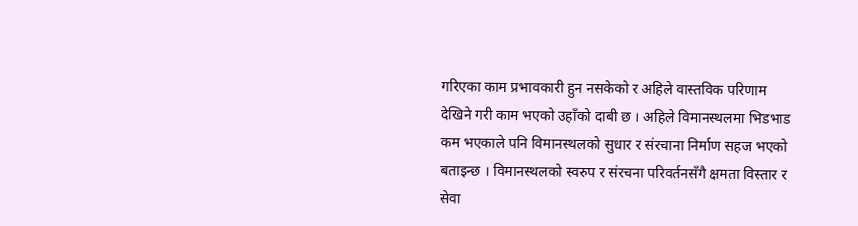गरिएका काम प्रभावकारी हुन नसकेको र अहिले वास्तविक परिणाम देखिने गरी काम भएको उहाँको दाबी छ । अहिले विमानस्थलमा भिडभाड कम भएकाले पनि विमानस्थलको सुधार र संरचाना निर्माण सहज भएको बताइन्छ । विमानस्थलको स्वरुप र संरचना परिवर्तनसँगै क्षमता विस्तार र सेवा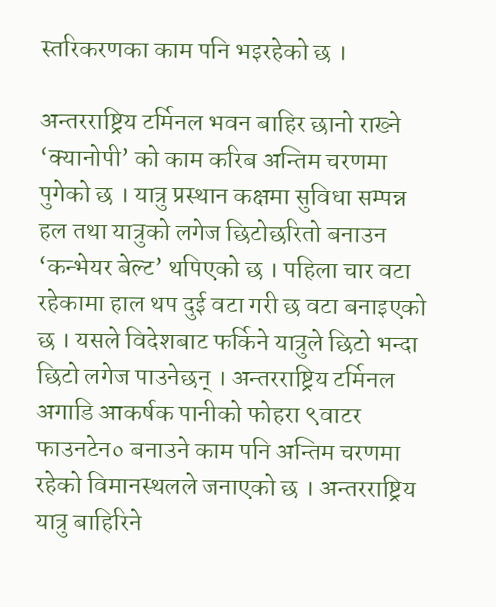स्तरिकरणका काम पनि भइरहेको छ ।

अन्तरराष्ट्रिय टर्मिनल भवन बाहिर छानो राख्ने ‘क्यानोपी’ को काम करिब अन्तिम चरणमा पुगेको छ । यात्रु प्रस्थान कक्षमा सुविधा सम्पन्न हल तथा यात्रुको लगेज छिटोछरितो बनाउन ‘कन्भेयर बेल्ट’ थपिएको छ । पहिला चार वटा रहेकामा हाल थप दुई वटा गरी छ वटा बनाइएको छ । यसले विदेशबाट फर्किने यात्रुले छिटो भन्दा छिटो लगेज पाउनेछन् । अन्तरराष्ट्रिय टर्मिनल अगाडि आकर्षक पानीको फोहरा ९वाटर फाउनटेन० बनाउने काम पनि अन्तिम चरणमा रहेको विमानस्थलले जनाएको छ । अन्तरराष्ट्रिय यात्रु बाहिरिने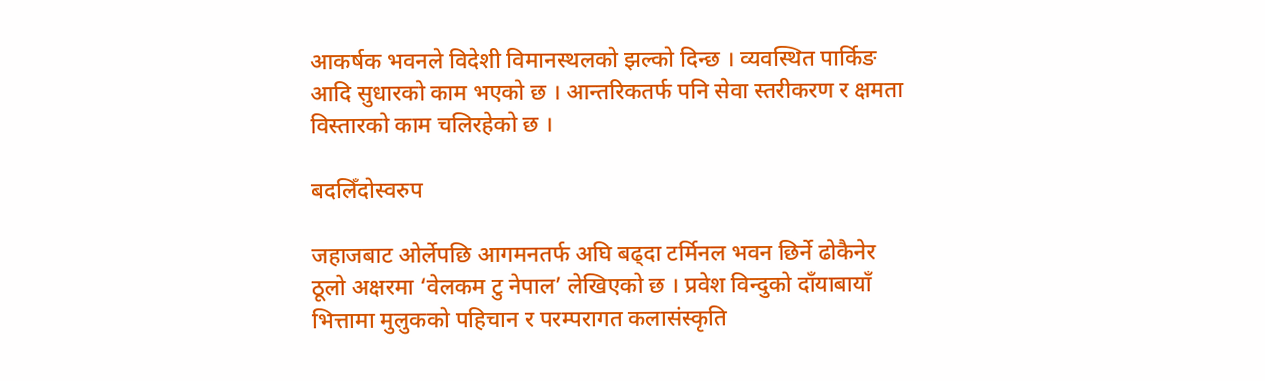आकर्षक भवनले विदेशी विमानस्थलको झल्को दिन्छ । व्यवस्थित पार्किङ आदि सुधारको काम भएको छ । आन्तरिकतर्फ पनि सेवा स्तरीकरण र क्षमता विस्तारको काम चलिरहेको छ ।

बदलिँदोस्वरुप

जहाजबाट ओर्लेपछि आगमनतर्फ अघि बढ्दा टर्मिनल भवन छिर्ने ढोकैनेर ठूलो अक्षरमा ‘वेलकम टु नेपाल’ लेखिएको छ । प्रवेश विन्दुको दाँयाबायाँ भित्तामा मुलुकको पहिचान र परम्परागत कलासंस्कृति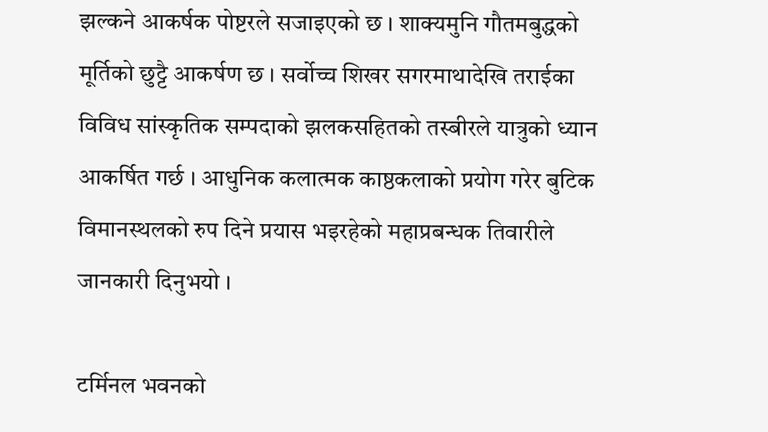झल्कने आकर्षक पोष्टरले सजाइएको छ । शाक्यमुनि गौतमबुद्धको मूर्तिको छुट्टै आकर्षण छ । सर्वोच्च शिखर सगरमाथादेखि तराईका विविध सांस्कृतिक सम्पदाको झलकसहितको तस्बीरले यात्रुको ध्यान आकर्षित गर्छ । आधुनिक कलात्मक काष्ठकलाको प्रयोग गरेर बुटिक विमानस्थलको रुप दिने प्रयास भइरहेको महाप्रबन्धक तिवारीले जानकारी दिनुभयो ।

टर्मिनल भवनको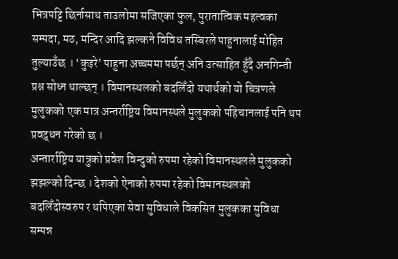भित्रपट्टि छिर्नासाथ ताउलोमा सजिएका फुल, पुरातात्विक महत्वका सम्पदा, मठ, मन्दिर आदि झल्कने विविध तस्बिरले पाहुनालाई मोहित तुल्याउँछ । ‘कुइरे’ पाहुना अच्चममा पर्छन् अनि उत्साहित हुँदै अनगिन्ती प्रश्न सोध्न थाल्छन् । विमानस्थलको बदलिँदो यथार्थको यो चित्रणले मुलुकको एक मात्र अन्तर्राष्ट्रिय विमानस्थले मुलुकको पहिचानलाई पनि थप प्रवद्र्धन गरेको छ ।
अन्तार्राष्ट्रिय यात्रुको प्रवेश विन्दुको रुपमा रहेको विमानस्थलले मुलुकको झझल्को दिन्छ । देशको ऐनाको रुपमा रहेको विमानस्थलको बदलिँदोस्वरुप र थपिएका सेवा सुविधाले विकसित मुलुकका सुविधा सम्पन्न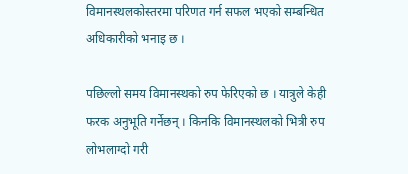विमानस्थलकोस्तरमा परिणत गर्न सफल भएको सम्बन्धित अधिकारीको भनाइ छ ।

पछिल्लो समय विमानस्थको रुप फेरिएको छ । यात्रुले केही फरक अनुभूति गर्नेछन् । किनकि विमानस्थलको भित्री रुप लोभलाग्दो गरी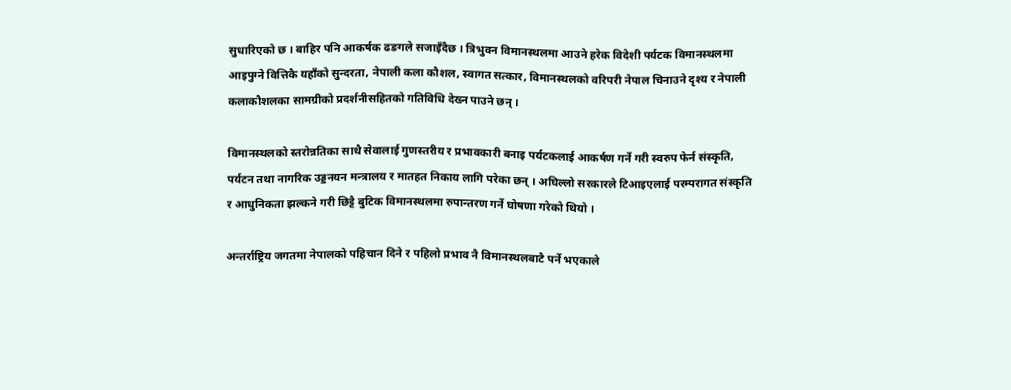सुधारिएको छ । बाहिर पनि आकर्षक ढङगले सजाइँदैछ । त्रिभुवन विमानस्थलमा आउने हरेक विदेशी पर्यटक विमानस्थलमा आइपुग्ने वित्तिकै यहाँको सुन्दरता, नेपाली कला कौशल, स्वागत सत्कार, विमानस्थलको वरिपरी नेपाल चिनाउने दृश्य र नेपाली कलाकौशलका सामग्रीको प्रदर्शनीसहितको गतिविधि देख्न पाउने छन् ।

विमानस्थलको स्तरोन्नतिका साथै सेवालाई गुणस्तरीय र प्रभावकारी बनाइ पर्यटकलाई आकर्षण गर्ने गरी स्वरुप फेर्न संस्कृति, पर्यटन तथा नागरिक उड्डनयन मन्त्रालय र मातहत निकाय लागि परेका छन् । अघिल्लो सरकारले टिआइएलाई परम्परागत संस्कृति र आधुनिकता झल्कने गरी छिट्टै बुटिक विमानस्थलमा रुपान्तरण गर्ने घोषणा गरेको थियो ।

अन्तर्राष्ट्रिय जगतमा नेपालको पहिचान दिने र पहिलो प्रभाव नै विमानस्थलबाटै पर्ने भएकाले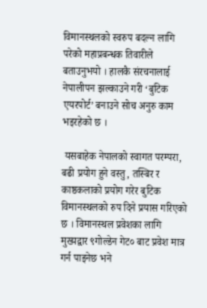विमानस्थलको स्वरुप बदल्न लागि परेको महाप्रबन्धक तिवारीले बताउनुभयो । हालकै संरचनालाई नेपालीपन झल्काउने गरी ‘बुटिक एयरपोर्ट’ बनाउने सोच अनुरु काम भइरहेको छ ।

 यसबाहेक नेपालको स्वागत परम्परा, बढी प्रयोग हुने वस्तु, तस्बिर र काष्ठकलाको प्रयोग गरेर बुटिक विमानस्थलको रुप दिने प्रयास गरिएको छ । विमानस्थल प्रवेशका लागि मुख्यद्वार ९गोल्डेन गेट० बाट प्रवेश मात्र गर्न पाइनेछ भने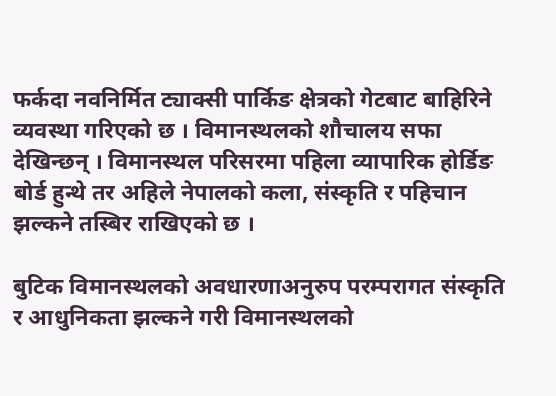फर्कदा नवनिर्मित ट्याक्सी पार्किङ क्षेत्रको गेटबाट बाहिरिने व्यवस्था गरिएको छ । विमानस्थलको शौचालय सफा देखिन्छन् । विमानस्थल परिसरमा पहिला व्यापारिक होर्डिङ बोर्ड हुन्थे तर अहिले नेपालको कला, संस्कृति र पहिचान झल्कने तस्बिर राखिएको छ ।

बुटिक विमानस्थलको अवधारणाअनुरुप परम्परागत संस्कृति र आधुनिकता झल्कने गरी विमानस्थलको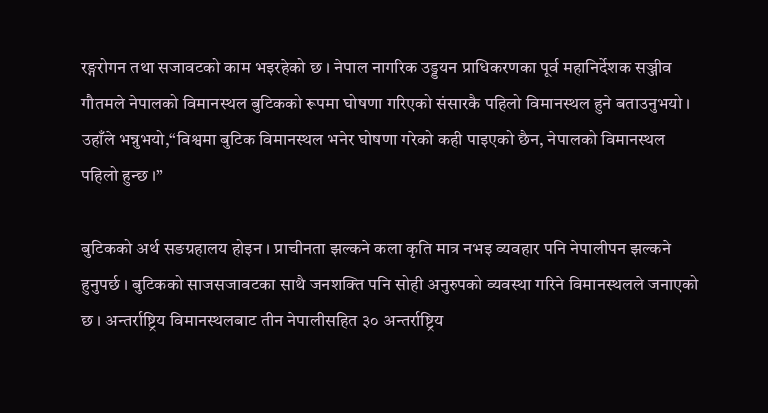रङ्गरोगन तथा सजावटको काम भइरहेको छ । नेपाल नागरिक उड्डयन प्राधिकरणका पूर्व महानिर्देशक सञ्जीव गौतमले नेपालको विमानस्थल बुटिकको रूपमा घोषणा गरिएको संसारकै पहिलो विमानस्थल हुने बताउनुभयो । उहाँले भन्नुभयो,“विश्वमा बुटिक विमानस्थल भनेर घोषणा गरेको कही पाइएको छैन, नेपालको विमानस्थल पहिलो हुन्छ ।”

बुटिकको अर्थ सङग्रहालय होइन । प्राचीनता झल्कने कला कृति मात्र नभइ व्यवहार पनि नेपालीपन झल्कने हुनुपर्छ । बुटिकको साजसजावटका साथै जनशक्ति पनि सोही अनुरुपको व्यवस्था गरिने विमानस्थलले जनाएको छ । अन्तर्राष्ट्रिय विमानस्थलबाट तीन नेपालीसहित ३० अन्तर्राष्ट्रिय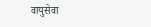वायुसेवा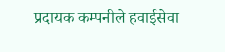प्रदायक कम्पनीले हवाईसेवा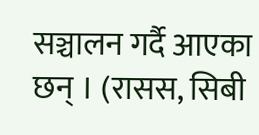सञ्चालन गर्दै आएका छन् । (रासस, सिबी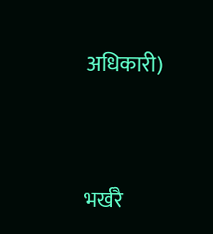अधिकारी)




भर्खरै